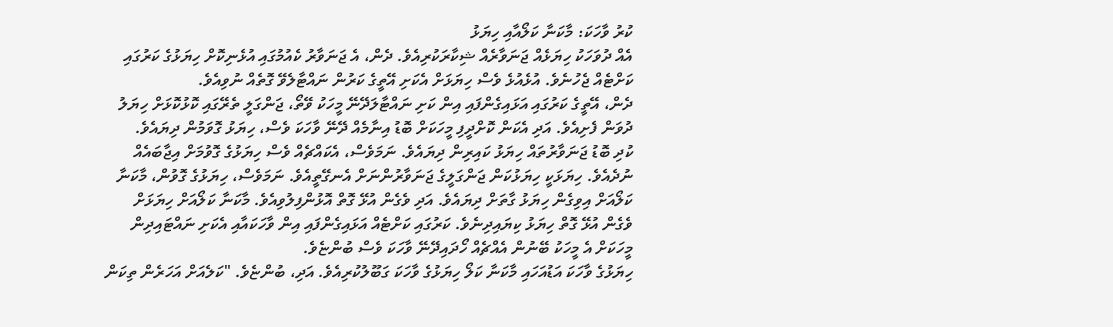ކުރު ވާހަކަ: މާކަނާ ކަލޯއާއި ހިޔަޅު
އެއް ދުވަހަކު ހިޔަޅެއް ޖަނަވާރެއް ޝިކާރަކުރިއެވެ. ދެން، އެ ޖަނަވާރު ކެއުމުގައި އުޅެނިކޮށް ހިޔަޅުގެ ކަރުގައި ކަށްޓެއް ޖެހުނެވެ. އުޅެއުޅެ ވެސް ހިޔަޅަށް އެކަށި އޭތީގެ ކަރުން ނައްޓާލެވޭ ގޮތެއް ނުވިއެވެ.
ދެން، އޭތީގެ ކަރުގައި އަޅައިގެންފައި އިން ކަށި ނައްޓާލަދޭނޭ މީހަކު ވޭތޯ، ޖަންގަލީ ތެރޭގައި ކޮޅުކޮޅަށް ހިޔަލު ދުވަން ފެށިއެވެ. އަދި އެކަން ކޮށްދީފި މީހަކަށް ބޮޑު އިނާމެއް ދޭނޭ ވާހަކަ ވެސް، ހިޔަޅު ގޮވަމުން ދިޔައެވެ.
ކުދި ބޮޑު ޖަނަވާރުތައް ހިޔަޅު ކައިރިން ދިޔައެވެ. ނަމަވެސް، އެކައްޗެއް ވެސް ހިޔަޅުގެ ގޮވުމަށް އިޖާބައެއް ނުދެއެވެ. ހިޔަޅަކީ ހިޔަޅުކަން ޖަންގަލީގެ ޖަނަވާރުންނަށް އެނގޭތީއެވެ. ނަމަވެސް، ހިޔަޅުގެ ގޮވުން، މާކަނާ ކަލޯއަށް އިވިގެން ހިޔަޅު ގާތަށް ދިޔައެވެ. އަދި ވެގެން އުޅޭ ގޮތް އޮޅުންފިލުވިއެވެ. މާކަނާ ކަލޯއަށް ހިޔަޅަށް ވެގެން އުޅޭ ގޮތް ހިޔަޅު ކިޔައިދިނެވެ. ކަރުގައި ކަށްޓެއް އަޅައިގެންފައި އިން ވާހަކައާއި އެކަށި ނައްޓައިދިން މީހަކަށް އެ މީހަކު ބޭނުން އެއްޗެއް ހޯދައިދޭނޭ ވާހަކަ ވެސް ބުންޏެވެ.
ހިޔަޅުގެ ވާހަކަ އަޑުއަހައި މާކަނާ ކަލޯ ހިޔަޅުގެ ވާހަކަ ގަބޫލުކުރިއެވެ. އަދި، ބުންޏެވެ. "ކަލެއަށް އަހަރެން ތިކަން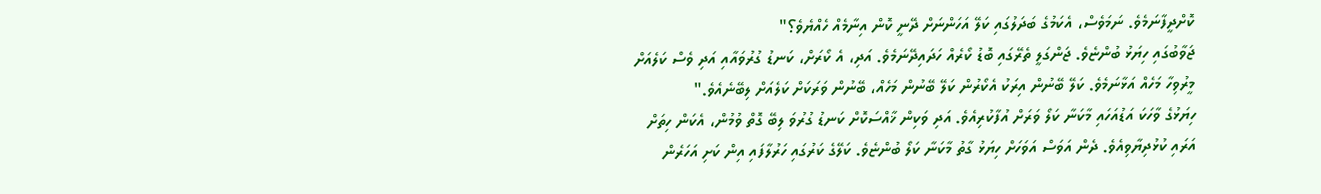ކޮށްދީފާނަމެވެ. ނަމަވެސް، އެކަމުގެ ބަދަލުގައި ކަލޭ އަހަންނަށް ދޭނީ ކޮން އިނާމެއް ހެއްޔެވެ؟"
ޖަވާބުގައި ހިޔަޅު ބުންޏެވެ. ޖަންގަލީ ތެރޭގައި ބޮޑު ކޯރެއް ހަދައިދޭނަމެވެ. އަދި، އެ ކޯރަށް، ކަނޑު ގުރުވައާއި އަދި ވެސް ކަލެއަށް މީރުވިހާ މަހެއް އަޅާނަމެވެ. ކަލޭ ބޭނުން އިރަކު އެކޯރުން ކަލޭ ބޭނުން މަހެއް، ބޭނުން ވަރަކަށް ކަލެއަށް ލިބޭނެއެވެ."
ހިޔަޅުގެ ވާހަކަ އަޑުއަހައި މާކަނާ ކަލޯ ވަރަށް އުފާކުރިއެވެ. އަދި ވަކިން ޚާއްސަކޮށް ކަނޑު ގުރުވަ ލިބޭ ގޮތް ވުމުން، އެކަން ހިތަށް އަރައި ކުޅުދިޔާވިއެވެ. ދެން އަވަސް އަވަހަށް ހިޔަޅު ގާތު މާކަނާ ކަލޯ ބުންޏެވެ. ކަލޭގެ ކަރުގައި ހަރުލާފައި އިން ކަށި އަހަރެން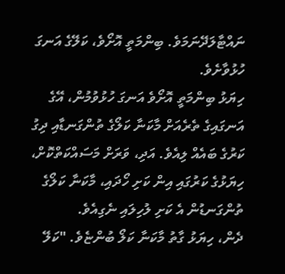ނައްޓާލަދޭނަމަވެ. ބިންމަތީ އޮށޯވެ، ކަލޭގެ އަނގަ ހުޅުވާށެވެ.
ހިޔަޅު ބިންމަތީ އޮށޯވެ އަނގަ ހުޅުވުމުން، އޭގެ އަނގައިގެ ތެރެއަށް މާކަނާ ކަލޯގެ ތުންގަނޑާއި ދިގު ކަރުގެ ބައެއް ލިއެވެ. އަދި، ވަރަށް މަސައްކަތްކޮށް، ހިޔަޅުގެ ކަރުގައި އިން ކަށި ހޯދައި، މާކަނާ ކަލޯގެ ތުންގަނޑުން އެ ކަށި ލުހިލައި ނެގިއެވެ.
ދެން، ހިޔަޅު ގާތު މާކަނާ ކަލޯ ބުންޏެވެ. "ކަލޭ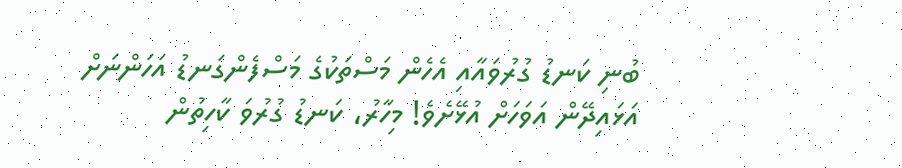ބުނި ކަނޑު ގުރުވައާއި އެހެން މަސްތަކުގެ މަސްފެންގަނޑު އަހަންނަށް އަޅައިދޭން އަވަހަށް އުޅޭށެވެ! މިހާރު، ކަނޑު ގުރުވަ ކާހިތުން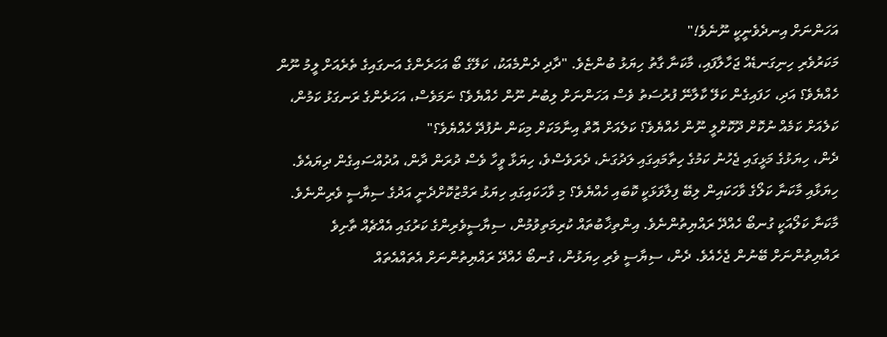އަހަންނަށް އިނދެވެނީކީ ނޫނެވެ!"
މަކަރުވެރި ހިނިގަނޑެއް ޖަހާލާފައި، މާކަނާ ގާތު ހިޔަޅު ބުންޏެވެ. "ދާދި ދެންމެއަކު، ކަލޭގެ ބޯ އަހަރެންގެ އަނގައިގެ ތެރެއަށް ލީމު ނޫން ހެއްޔެވެ؟ އަދި، ހަފައިގެން ކަލޭ ކާލާނޭ ފުރުސަތު ވެސް އަހަންނަށް ލިބުނު ނޫން ހެއްޔެވެ؟ ނަމަވެސް، އަހަރެންގެ ރަނގަޅު ކަމުން، ކަލެއަށް ކަމެއް ނުކޮށް ދޫކޮށްލީ ނޫން ހެއްޔެވެ؟ ކަލެއަށް އޮތް އިނާމަކަށް މިކަން ނުފުދޭ ހެއްޔެވެ؟"
ދެން، ހިޔަޅުގެ މަޅީގައި ޖެހުނު ކަމުގެ ހިތާމައިގައި ލަދުގަނެ، ދެރަވެސްވެ، ހިޔަޅާ ވީހާ ވެސް ދުރަން ދާން، އުދުއްސައިގެން ދިޔައެވެ.
ހިޔަޅާއި މާކަނާ ކަލޯގެ ވާހަކައިން ލިބޭ ފިލާވަޅަކީ ކޮބައި ހެއްޔެވެ؟ މި ވާހަކައިގައި ހިޔަޅު ރަމްޒުކޮށްދެނީ އަދުގެ ސިޔާސީ ވެރިންނެވެ. މާކަނާ ކަލޯއަކީ ގުނބޯ ހެއްދޭ ރައްޔިތުންނެވެ. އިންތިޚާބުތައް ކުރިމަތިވުމުން، ސިޔާސީވެރިންގެ ކަރުގައި އެއްޗެއް ތާށިވެ ރައްޔިތުންނަށް ބޭނުން ޖެހެއެވެ. ދެން، ސިޔާސީ ވެރި ހިޔަޅުން، ގުނބޯ ހެއްދޭ ރައްޔިތުންނަށް އެތައްއެތައް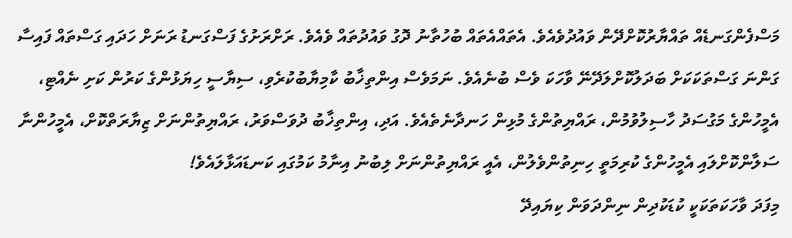މަސްފެންގަނޑެއް ތައްޔާރުކޮށްދޭން ވައުދުވެއެވެ. އެތައްއެތައް ބުހުތާނު ދޮގު ވައުދުތައް ވެއެވެ. ރަށްރަށުގެ ފަސްގަނޑު ރަނަށް ހަދައި ގަސްތައް ފައިސާ ގަންނަ ގަސްތަކަކަށް ބަދަލުކޮށްލަދޭނޭ ވާހަކަ ވެސް ބުނެއެވެ. ނަމަވެސް އިންތިޚާބު ކާމިޔާބުކުރެވި، ސިޔާސީ ހިޔަޅުންގެ ކަރުން ކަށި ނެއްޓި، އެމީހުންގެ މަގުސަދު ހާސިލުވުމުން، ރައްޔިތުންގެ މުޅިން ހަނދާނެތެއެވެ. އަދި، އިންތިޚާބު ދުވަސްވަރު، ރައްޔިތުންނަށް ޒިޔާރަތްކޮށް، އެމީހުންނާ ސަލާންކޮށްލައި އެމީހުންގެ ކުރިމަތީ ހިނިތުންވެލުން، އެއީ ރައްޔިތުންނަށް ލިބުނު އިނާމު ކަމުގައި ކަނޑައަޅާލައެވެ!
މިފަދަ ވާހަކަތަކަކީ ކުޑަކުދިން ނިންދަވަން ކިޔައިދޭ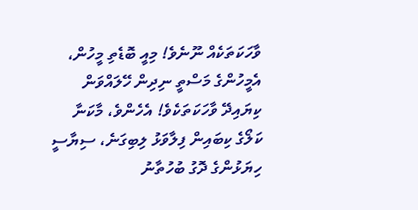ވާހަކަތަކެއް ނޫނެވެ! މިއީ ބޮޑެތި މީހުން، އެމީހުންގެ މަސްތީ ނިދިން ހޭލައްވަން ކިޔައިދޭ ވާހަކަތަކެވެ! އެހެންވެ، މާކަނާ ކަލޯގެ ކިބައިން ފިލާވަޅު ލިބިގަނެ، ސިޔާސީ ހިޔަޅުންގެ ދޮގު ބުހުތާނު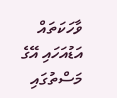ވާހަކަތައް އަޑުއަހައި އޭގެ މަސްތުގައި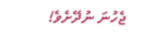ޖެހުނަ ނުދޭށެވެ!